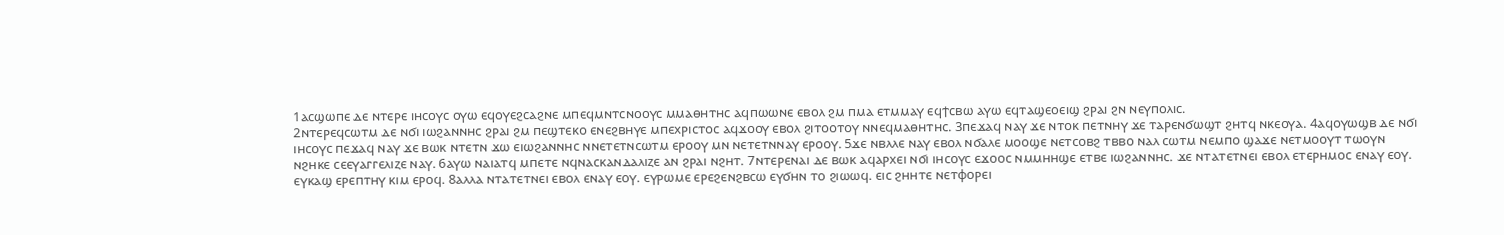1ⲁⲥϣⲱⲡⲉ ⲇⲉ ⲛⲧⲉⲣⲉ ⲓⲏⲥⲟⲩⲥ ⲟⲩⲱ ⲉϥⲟⲩⲉϩⲥⲁϩⲛⲉ ⲙⲡⲉϥⲙⲛⲧⲥⲛⲟⲟⲩⲥ ⲙⲙⲁⲑⲏⲧⲏⲥ ⲁϥⲡⲱⲱⲛⲉ ⲉⲃⲟⲗ ϩⲙ ⲡⲙⲁ ⲉⲧⲙⲙⲁⲩ ⲉϥϯⲥⲃⲱ ⲁⲩⲱ ⲉϥⲧⲁϣⲉⲟⲉⲓϣ ϩⲣⲁⲓ ϩⲛ ⲛⲉⲩⲡⲟⲗⲓⲥ.
2ⲛⲧⲉⲣⲉϥⲥⲱⲧⲙ ⲇⲉ ⲛϭⲓ ⲓⲱϩⲁⲛⲛⲏⲥ ϩⲣⲁⲓ ϩⲙ ⲡⲉϣⲧⲉⲕⲟ ⲉⲛⲉϩⲃⲏⲩⲉ ⲙⲡⲉⲭⲣⲓⲥⲧⲟⲥ ⲁϥϫⲟⲟⲩ ⲉⲃⲟⲗ ϩⲓⲧⲟⲟⲧⲟⲩ ⲛⲛⲉϥⲙⲁⲑⲏⲧⲏⲥ. 3ⲡⲉϫⲁϥ ⲛⲁⲩ ϫⲉ ⲛⲧⲟⲕ ⲡⲉⲧⲛⲏⲩ ϫⲉ ⲧⲁⲣⲉⲛϭⲱϣⲧ ϩⲏⲧϥ ⲛⲕⲉⲟⲩⲁ. 4ⲁϥⲟⲩⲱϣⲃ ⲇⲉ ⲛϭⲓ ⲓⲏⲥⲟⲩⲥ ⲡⲉϫⲁϥ ⲛⲁⲩ ϫⲉ ⲃⲱⲕ ⲛⲧⲉⲧⲛ ϫⲱ ⲉⲓⲱϩⲁⲛⲛⲏⲥ ⲛⲛⲉⲧⲉⲧⲛⲥⲱⲧⲙ ⲉⲣⲟⲟⲩ ⲙⲛ ⲛⲉⲧⲉⲧⲛⲛⲁⲩ ⲉⲣⲟⲟⲩ. 5ϫⲉ ⲛⲃⲗⲗⲉ ⲛⲁⲩ ⲉⲃⲟⲗ ⲛϭⲁⲗⲉ ⲙⲟⲟϣⲉ ⲛⲉⲧⲥⲟⲃϩ ⲧⲃⲃⲟ ⲛⲁⲗ ⲥⲱⲧⲙ ⲛⲉⲙⲡⲟ ϣⲁϫⲉ ⲛⲉⲧⲙⲟⲟⲩⲧ ⲧⲱⲟⲩⲛ ⲛϩⲏⲕⲉ ⲥⲉⲉⲩⲁⲅⲅⲉⲗⲓⲍⲉ ⲛⲁⲩ. 6ⲁⲩⲱ ⲛⲁⲓⲁⲧϥ ⲙⲡⲉⲧⲉ ⲛϥⲛⲁⲥⲕⲁⲛⲇⲁⲗⲓⲍⲉ ⲁⲛ ϩⲣⲁⲓ ⲛϩⲏⲧ. 7ⲛⲧⲉⲣⲉⲛⲁⲓ ⲇⲉ ⲃⲱⲕ ⲁϥⲁⲣⲭⲉⲓ ⲛϭⲓ ⲓⲏⲥⲟⲩⲥ ⲉϫⲟⲟⲥ ⲛⲙⲙⲏⲏϣⲉ ⲉⲧⲃⲉ ⲓⲱϩⲁⲛⲛⲏⲥ. ϫⲉ ⲛⲧⲁⲧⲉⲧⲛⲉⲓ ⲉⲃⲟⲗ ⲉⲧⲉⲣⲏⲙⲟⲥ ⲉⲛⲁⲩ ⲉⲟⲩ. ⲉⲩⲕⲁϣ ⲉⲣⲉⲡⲧⲏⲩ ⲕⲓⲙ ⲉⲣⲟϥ. 8ⲁⲗⲗⲁ ⲛⲧⲁⲧⲉⲧⲛⲉⲓ ⲉⲃⲟⲗ ⲉⲛⲁⲩ ⲉⲟⲩ. ⲉⲩⲣⲱⲙⲉ ⲉⲣⲉϩⲉⲛϩⲃⲥⲱ ⲉⲩϭⲏⲛ ⲧⲟ ϩⲓⲱⲱϥ. ⲉⲓⲥ ϩⲏⲏⲧⲉ ⲛⲉⲧⲫⲟⲣⲉⲓ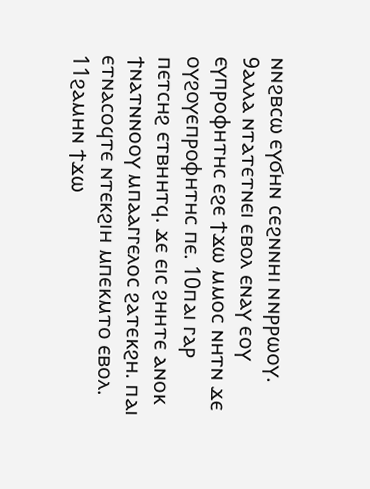ⲛⲛϩⲃⲥⲱ ⲉⲩϭⲏⲛ ⲥⲉϩⲛⲛⲏⲓ ⲛⲛⲣⲣⲱⲟⲩ. 9ⲁⲗⲗⲁ ⲛⲧⲁⲧⲉⲧⲛⲉⲓ ⲉⲃⲟⲗ ⲉⲛⲁⲩ ⲉⲟⲩ ⲉⲩⲡⲣⲟⲫⲏⲧⲏⲥ ⲉϩⲉ ϯϫⲱ ⲙⲙⲟⲥ ⲛⲏⲧⲛ ϫⲉ ⲟⲩϩⲟⲩⲉⲡⲣⲟⲫⲏⲧⲏⲥ ⲡⲉ. 10ⲡⲁⲓ ⲅⲁⲣ ⲡⲉⲧⲥⲏϩ ⲉⲧⲃⲏⲏⲧϥ. ϫⲉ ⲉⲓⲥ ϩⲏⲏⲧⲉ ⲁⲛⲟⲕ ϯⲛⲁⲧⲛⲛⲟⲟⲩ ⲙⲡⲁⲁⲅⲅⲉⲗⲟⲥ ϩⲁⲧⲉⲕϩⲏ. ⲡⲁⲓ ⲉⲧⲛⲁⲥⲟϥⲧⲉ ⲛⲧⲉⲕϩⲓⲏ ⲙⲡⲉⲕⲙⲧⲟ ⲉⲃⲟⲗ. 11ϩⲁⲙⲏⲛ ϯϫⲱ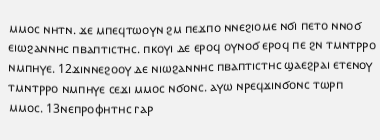ⲙⲙⲟⲥ ⲛⲏⲧⲛ. ϫⲉ ⲙⲡⲉϥⲧⲱⲟⲩⲛ ϩⲙ ⲡⲉϫⲡⲟ ⲛⲛⲉϩⲓⲟⲙⲉ ⲛϭⲓ ⲡⲉⲧⲟ ⲛⲛⲟϭ ⲉⲓⲱϩⲁⲛⲛⲏⲥ ⲡⲃⲁⲡⲧⲓⲥⲧⲏⲥ. ⲡⲕⲟⲩⲓ ⲇⲉ ⲉⲣⲟϥ ⲟⲩⲛⲟϭ ⲉⲣⲟϥ ⲡⲉ ϩⲛ ⲧⲙⲛⲧⲣⲣⲟ ⲛⲙⲡⲏⲩⲉ. 12ϫⲓⲛⲛⲉϩⲟⲟⲩ ⲇⲉ ⲛⲓⲱϩⲁⲛⲛⲏⲥ ⲡⲃⲁⲡⲧⲓⲥⲧⲏⲥ ϣⲁⲉϩⲣⲁⲓ ⲉⲧⲉⲛⲟⲩ ⲧⲙⲛⲧⲣⲣⲟ ⲛⲙⲡⲏⲩⲉ ⲥⲉϫⲓ ⲙⲙⲟⲥ ⲛϭⲟⲛⲥ. ⲁⲩⲱ ⲛⲣⲉϥϫⲓⲛϭⲟⲛⲥ ⲧⲱⲣⲡ ⲙⲙⲟⲥ. 13ⲛⲉⲡⲣⲟⲫⲏⲧⲏⲥ ⲅⲁⲣ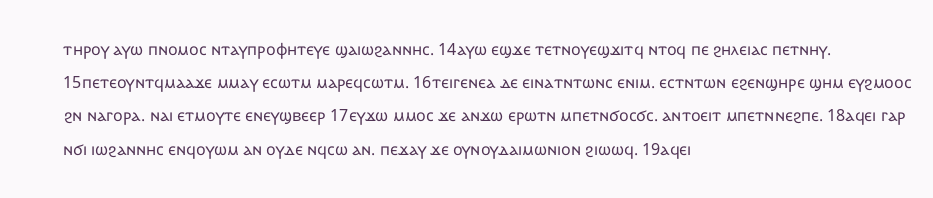ⲧⲏⲣⲟⲩ ⲁⲩⲱ ⲡⲛⲟⲙⲟⲥ ⲛⲧⲁⲩⲡⲣⲟⲫⲏⲧⲉⲩⲉ ϣⲁⲓⲱϩⲁⲛⲛⲏⲥ. 14ⲁⲩⲱ ⲉϣϫⲉ ⲧⲉⲧⲛⲟⲩⲉϣϫⲓⲧϥ ⲛⲧⲟϥ ⲡⲉ ϩⲏⲗⲉⲓⲁⲥ ⲡⲉⲧⲛⲏⲩ. 15ⲡⲉⲧⲉⲟⲩⲛⲧϥⲙⲁⲁϫⲉ ⲙⲙⲁⲩ ⲉⲥⲱⲧⲙ ⲙⲁⲣⲉϥⲥⲱⲧⲙ. 16ⲧⲉⲓⲅⲉⲛⲉⲁ ⲇⲉ ⲉⲓⲛⲁⲧⲛⲧⲱⲛⲥ ⲉⲛⲓⲙ. ⲉⲥⲧⲛⲧⲱⲛ ⲉϩⲉⲛϣⲏⲣⲉ ϣⲏⲙ ⲉⲩϩⲙⲟⲟⲥ ϩⲛ ⲛⲁⲅⲟⲣⲁ. ⲛⲁⲓ ⲉⲧⲙⲟⲩⲧⲉ ⲉⲛⲉⲩϣⲃⲉⲉⲣ 17ⲉⲩϫⲱ ⲙⲙⲟⲥ ϫⲉ ⲁⲛϫⲱ ⲉⲣⲱⲧⲛ ⲙⲡⲉⲧⲛϭⲟⲥϭⲥ. ⲁⲛⲧⲟⲉⲓⲧ ⲙⲡⲉⲧⲛⲛⲉϩⲡⲉ. 18ⲁϥⲉⲓ ⲅⲁⲣ ⲛϭⲓ ⲓⲱϩⲁⲛⲛⲏⲥ ⲉⲛϥⲟⲩⲱⲙ ⲁⲛ ⲟⲩⲇⲉ ⲛϥⲥⲱ ⲁⲛ. ⲡⲉϫⲁⲩ ϫⲉ ⲟⲩⲛⲟⲩⲇⲁⲓⲙⲱⲛⲓⲟⲛ ϩⲓⲱⲱϥ. 19ⲁϥⲉⲓ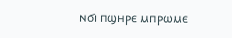ⲛϭⲓ ⲡϣⲏⲣⲉ ⲙⲡⲣⲱⲙⲉ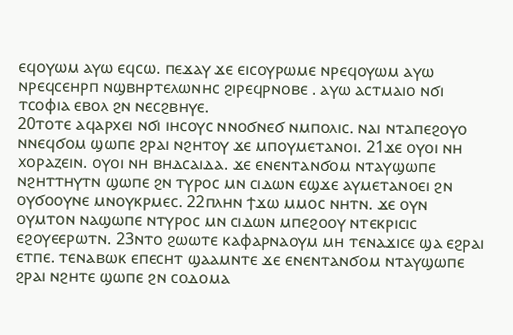ⲉϥⲟⲩⲱⲙ ⲁⲩⲱ ⲉϥⲥⲱ. ⲡⲉϫⲁⲩ ϫⲉ ⲉⲓⲥⲟⲩⲣⲱⲙⲉ ⲛⲣⲉϥⲟⲩⲱⲙ ⲁⲩⲱ ⲛⲣⲉϥⲥⲉⲏⲣⲡ ⲛϣⲃⲏⲣⲧⲉⲗⲱⲛⲏⲥ ϩⲓⲣⲉϥⲣⲛⲟⲃⲉ . ⲁⲩⲱ ⲁⲥⲧⲙⲁⲓⲟ ⲛϭⲓ ⲧⲥⲟⲫⲓⲁ ⲉⲃⲟⲗ ϩⲛ ⲛⲉⲥϩⲃⲏⲩⲉ.
20ⲧⲟⲧⲉ ⲁϥⲁⲣⲭⲉⲓ ⲛϭⲓ ⲓⲏⲥⲟⲩⲥ ⲛⲛⲟϭⲛⲉϭ ⲛⲙⲡⲟⲗⲓⲥ. ⲛⲁⲓ ⲛⲧⲁⲡⲉϩⲟⲩⲟ ⲛⲛⲉϥϭⲟⲙ ϣⲱⲡⲉ ϩⲣⲁⲓ ⲛϩⲏⲧⲟⲩ ϫⲉ ⲙⲡⲟⲩⲙⲉⲧⲁⲛⲟⲓ. 21ϫⲉ ⲟⲩⲟⲓ ⲛⲏ ⲭⲟⲣⲁⲍⲉⲓⲛ. ⲟⲩⲟⲓ ⲛⲏ ⲃⲏⲇⲥⲁⲓⲇⲁ. ϫⲉ ⲉⲛⲉⲛⲧⲁⲛϭⲟⲙ ⲛⲧⲁⲩϣⲱⲡⲉ ⲛϩⲏⲧⲧⲏⲩⲧⲛ ϣⲱⲡⲉ ϩⲛ ⲧⲩⲣⲟⲥ ⲙⲛ ⲥⲓⲇⲱⲛ ⲉϣϫⲉ ⲁⲩⲙⲉⲧⲁⲛⲟⲉⲓ ϩⲛ ⲟⲩϭⲟⲟⲩⲛⲉ ⲙⲛⲟⲩⲕⲣⲙⲉⲥ. 22ⲡⲗⲏⲛ ϯϫⲱ ⲙⲙⲟⲥ ⲛⲏⲧⲛ. ϫⲉ ⲟⲩⲛ ⲟⲩⲙⲧⲟⲛ ⲛⲁϣⲱⲡⲉ ⲛⲧⲩⲣⲟⲥ ⲙⲛ ⲥⲓⲇⲱⲛ ⲙⲡⲉϩⲟⲟⲩ ⲛⲧⲉⲕⲣⲓⲥⲓⲥ ⲉϩⲟⲩⲉⲉⲣⲱⲧⲛ. 23ⲛⲧⲟ ϩⲱⲱⲧⲉ ⲕⲁⲫⲁⲣⲛⲁⲟⲩⲙ ⲙⲏ ⲧⲉⲛⲁϫⲓⲥⲉ ϣⲁ ⲉϩⲣⲁⲓ ⲉⲧⲡⲉ. ⲧⲉⲛⲁⲃⲱⲕ ⲉⲡⲉⲥⲏⲧ ϣⲁⲁⲙⲛⲧⲉ ϫⲉ ⲉⲛⲉⲛⲧⲁⲛϭⲟⲙ ⲛⲧⲁⲩϣⲱⲡⲉ ϩⲣⲁⲓ ⲛϩⲏⲧⲉ ϣⲱⲡⲉ ϩⲛ ⲥⲟⲇⲟⲙⲁ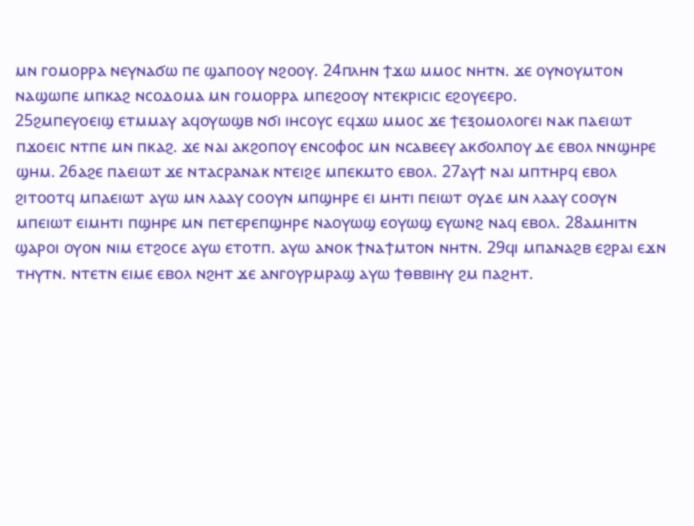ⲙⲛ ⲅⲟⲙⲟⲣⲣⲁ ⲛⲉⲩⲛⲁϭⲱ ⲡⲉ ϣⲁⲡⲟⲟⲩ ⲛϩⲟⲟⲩ. 24ⲡⲗⲏⲛ ϯϫⲱ ⲙⲙⲟⲥ ⲛⲏⲧⲛ. ϫⲉ ⲟⲩⲛⲟⲩⲙⲧⲟⲛ ⲛⲁϣⲱⲡⲉ ⲙⲡⲕⲁϩ ⲛⲥⲟⲇⲟⲙⲁ ⲙⲛ ⲅⲟⲙⲟⲣⲣⲁ ⲙⲡⲉϩⲟⲟⲩ ⲛⲧⲉⲕⲣⲓⲥⲓⲥ ⲉϩⲟⲩⲉⲉⲣⲟ.
25ϩⲙⲡⲉⲩⲟⲉⲓϣ ⲉⲧⲙⲙⲁⲩ ⲁϥⲟⲩⲱϣⲃ ⲛϭⲓ ⲓⲏⲥⲟⲩⲥ ⲉϥϫⲱ ⲙⲙⲟⲥ ϫⲉ ϯⲉⲝⲟⲙⲟⲗⲟⲅⲉⲓ ⲛⲁⲕ ⲡⲁⲉⲓⲱⲧ ⲡϫⲟⲉⲓⲥ ⲛⲧⲡⲉ ⲙⲛ ⲡⲕⲁϩ. ϫⲉ ⲛⲁⲓ ⲁⲕϩⲟⲡⲟⲩ ⲉⲛⲥⲟⲫⲟⲥ ⲙⲛ ⲛⲥⲁⲃⲉⲉⲩ ⲁⲕϭⲟⲗⲡⲟⲩ ⲇⲉ ⲉⲃⲟⲗ ⲛⲛϣⲏⲣⲉ ϣⲏⲙ. 26ⲁϩⲉ ⲡⲁⲉⲓⲱⲧ ϫⲉ ⲛⲧⲁⲥⲣⲁⲛⲁⲕ ⲛⲧⲉⲓϩⲉ ⲙⲡⲉⲕⲙⲧⲟ ⲉⲃⲟⲗ. 27ⲁⲩϯ ⲛⲁⲓ ⲙⲡⲧⲏⲣϥ ⲉⲃⲟⲗ ϩⲓⲧⲟⲟⲧϥ ⲙⲡⲁⲉⲓⲱⲧ ⲁⲩⲱ ⲙⲛ ⲗⲁⲁⲩ ⲥⲟⲟⲩⲛ ⲙⲡϣⲏⲣⲉ ⲉⲓ ⲙⲏⲧⲓ ⲡⲉⲓⲱⲧ ⲟⲩⲇⲉ ⲙⲛ ⲗⲁⲁⲩ ⲥⲟⲟⲩⲛ ⲙⲡⲉⲓⲱⲧ ⲉⲓⲙⲏⲧⲓ ⲡϣⲏⲣⲉ ⲙⲛ ⲡⲉⲧⲉⲣⲉⲡϣⲏⲣⲉ ⲛⲁⲟⲩⲱϣ ⲉⲟⲩⲱϣ ⲉⲩⲱⲛϩ ⲛⲁϥ ⲉⲃⲟⲗ. 28ⲁⲙⲏⲓⲧⲛ ϣⲁⲣⲟⲓ ⲟⲩⲟⲛ ⲛⲓⲙ ⲉⲧϩⲟⲥⲉ ⲁⲩⲱ ⲉⲧⲟⲧⲡ. ⲁⲩⲱ ⲁⲛⲟⲕ ϯⲛⲁϯⲙⲧⲟⲛ ⲛⲏⲧⲛ. 29ϥⲓ ⲙⲡⲁⲛⲁϩⲃ ⲉϩⲣⲁⲓ ⲉϫⲛ ⲧⲏⲩⲧⲛ. ⲛⲧⲉⲧⲛ ⲉⲓⲙⲉ ⲉⲃⲟⲗ ⲛϩⲏⲧ ϫⲉ ⲁⲛⲅⲟⲩⲣⲙⲣⲁϣ ⲁⲩⲱ ϯⲑⲃⲃⲓⲏⲩ ϩⲙ ⲡⲁϩⲏⲧ.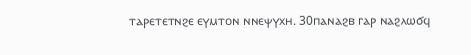ⲧⲁⲣⲉⲧⲉⲧⲛϩⲉ ⲉⲩⲙⲧⲟⲛ ⲛⲛⲉⲯⲩⲭⲏ. 30ⲡⲁⲛⲁϩⲃ ⲅⲁⲣ ⲛⲁϩⲗⲱϭϥ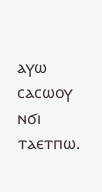ⲁⲩⲱ ⲥⲁⲥⲱⲟⲩ ⲛϭⲓ ⲧⲁⲉⲧⲡⲱ.